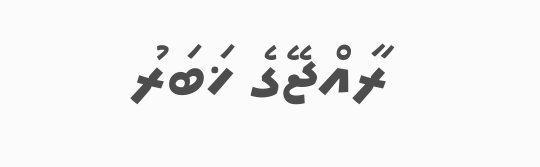ރާއްޖޭގެ ޚަބަރު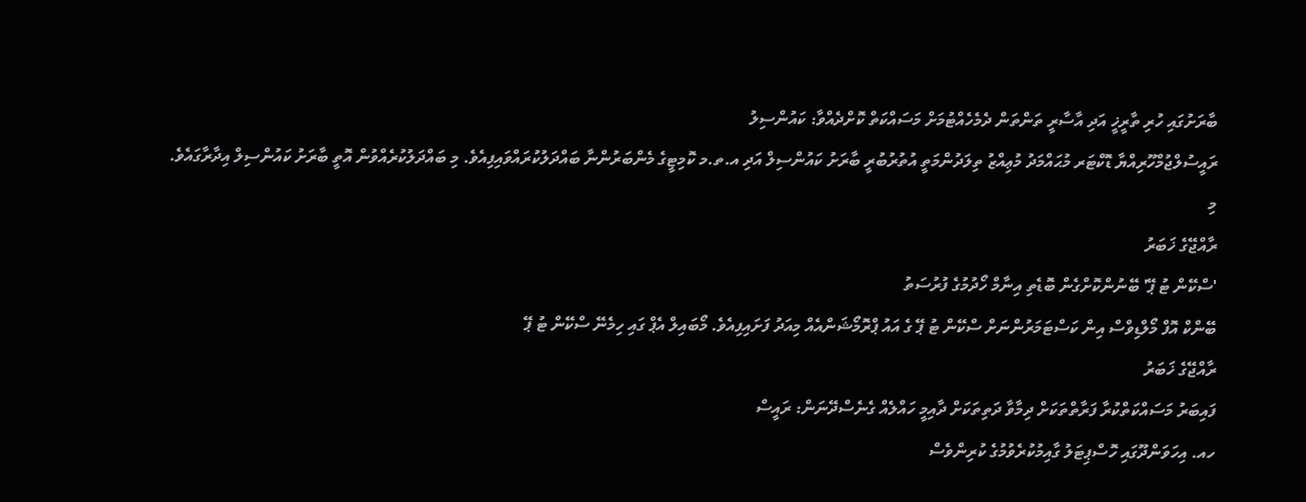ބާރަށުގައި ހުރި ތާރީޚީ އަދި އާސާރީ ތަންތަން ދެމެހެއްޓުމަށް މަސައްކަތް ކޮށްދެއްވާ: ކައުންސިލު
ރައީސުލްޖުމްހޫރިއްޔާ ޑޮކްޓަރ މުޙައްމަދު މުޢިއްޒު ތިލަދުންމަތީ އުތުރުބުރީ ބާރަށު ކައުންސިލް އަދި އ.ތ.މ ކޮމިޓީގެ މެންބަރުންނާ ބައްދަލުކުރައްވައިފިއެވެ. މި ބައްދަލުކުރެއްވުން އޮތީ ބާރަށު ކައުންސިލް އިދާރާގައެވެ. މި
ރާއްޖޭގެ ޚަބަރު
'ސްކޭން ޓު ޕޭ' ބޭނުންކޮށްގެން ބޮޑެތި އިނާމް ހޯދުމުގެ ފުރުސަތު
ބޭންކް އޮފް މޯލްޑިވްސް އިން ކަސްޓަމަރުންނަށް ސްކޭން ޓު ޕޭ ގެ އައު ޕްރޮމޯޝަންއެއް މިއަދު ފަށައިފިއެވެ. މޯބައިލް އެޕް ގައި ހިމެނޭ ސްކޭން ޓު ޕޭ
ރާއްޖޭގެ ޚަބަރު
ފައިބަރު މަސައްކަތްކުރާ ފަރާތްތަކަށް ދިމާވާ ދަތިތަކަށް ދާއިމީ ހައްލެއް ގެނެސްދޭނަން: ރައީސް
ހއ. އިހަވަންދޫގައި ހޮސްޕިޓަލު ގާއިމުކުރެވުމުގެ ކުރިންވެސް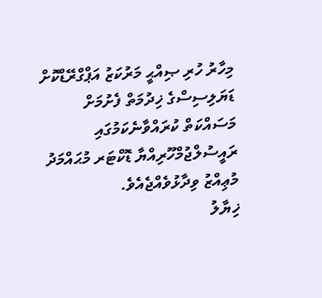މިހާރު ހުރި ޞިއްޙީ މަރުކަޒު އަޕްގްރޭޑްކޮށް ޑަޔަލިސިސްގެ ޚިދުމަތް ފެށުމަށް މަސައްކަތް ކުރައްވާނެކަމުގައި ރައީސުލްޖުމްހޫރިއްޔާ ޑޮކްޓަރ މުޙައްމަދު މުޢިއްޒު ވިދާޅުވެއްޖެއެވެ.
ޚިޔާލު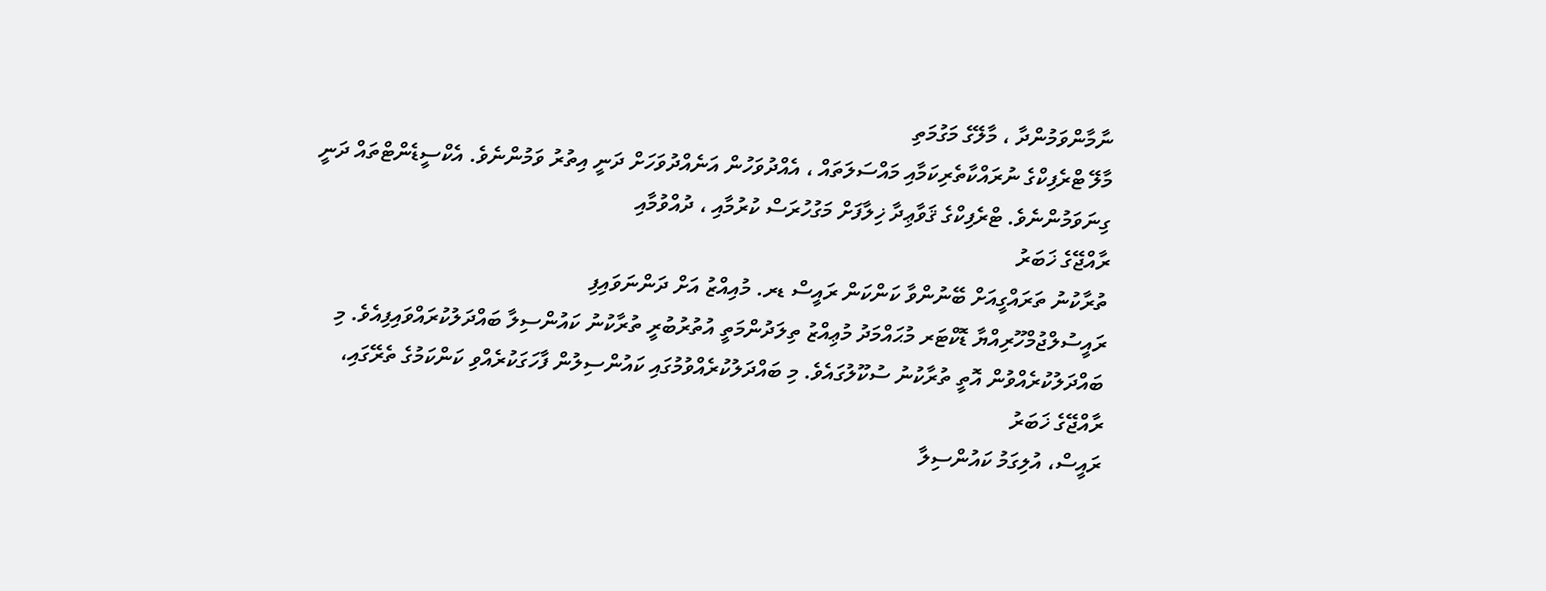ނާމާންވަމުންދާ ، މާލޭގެ މަގުމަތި
މާލޭ ޓްރެފިކްގެ ނުރައްކާތެރިކަމާއި މައްސަލަތައް ، އެއްދުވަހުން އަނެއްދުވަހަށް ދަނީ އިތުރު ވަމުންނެވެ. އެކްސީޑެންޓްތައް ދަނީ ގިނަވަމުންނެވެ. ޓްރެފިކްގެ ޤަވާޢިދާ ޚިލާފަށް މަގުހުރަސް ކުރުމާއި ، ދުއްވުމާއި
ރާއްޖޭގެ ޚަބަރު
ތުރާކުނު ތަރައްގީއަށް ބޭނުންވާ ކަންކަން ރައީސް ޑރ. މުއިއްޒު އަށް ދަންނަވައިފި
ރައީސުލްޖުމްހޫރިއްޔާ ޑޮކްޓަރ މުޙައްމަދު މުޢިއްޒު ތިލަދުންމަތީ އުތުރުބުރީ ތުރާކުނު ކައުންސިލާ ބައްދަލުކުރައްވައިފިއެވެ. މި ބައްދަލުކުރެއްވުން އޮތީ ތުރާކުނު ސުކޫލުގައެވެ. މި ބައްދަލުކުރެއްވުމުގައި ކައުންސިލުން ފާހަގަކުރެއްވި ކަންކަމުގެ ތެރޭގައި،
ރާއްޖޭގެ ޚަބަރު
ރައީސް، އުލިގަމު ކައުންސިލާ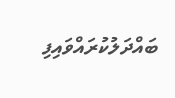ބައްދަލުކުރައްވައިފި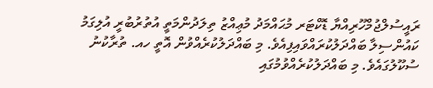ރައީސުލްޖުމްހޫރިއްޔާ ޑޮކްޓަރ މުޙައްމަދު މުޢިއްޒު ތިލަދުންމަތީ އުތުރުބުރީ އުލިގަމު ކައުންސިލާ ބައްދަލުކުރައްވައިފިއެވެ. މި ބައްދަލުކުރެއްވުން އޮތީ ހއ. ތުރާކުނު ސުކޫލުގައެވެ. މި ބައްދަލުކުރެއްވުމުގައި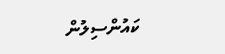ކައުންސިލުން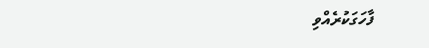ފާހަގަކުރެއްވި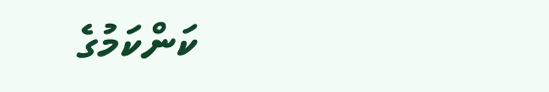ކަންކަމުގެ